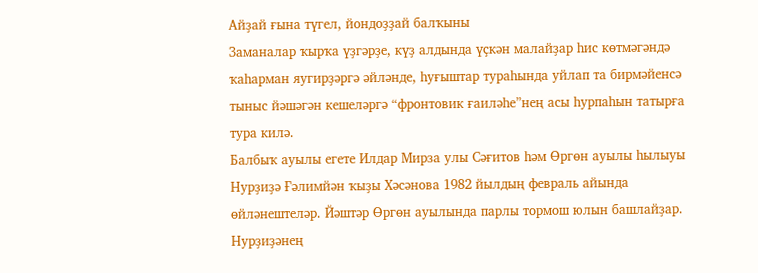Айҙай ғына түгел, йондоҙҙай балҡыны
Заманалар ҡырҡа үҙгәрҙе, күҙ алдында үҫкән малайҙар һис көтмәгәндә ҡаһарман яугирҙәргә әйләнде, һуғыштар тураһында уйлап та бирмәйенсә тыныс йәшәгән кешеләргә “фронтовик ғаиләһе”нең асы һурпаһын татырға тура килә.
Балбыҡ ауылы егете Илдар Мирза улы Сәғитов һәм Өргөн ауылы һылыуы Нурҙиҙә Ғәлимйән ҡыҙы Хәсәнова 1982 йылдың февраль айында өйләнештеләр. Йәштәр Өргөн ауылында парлы тормош юлын башлайҙар.
Нурҙиҙәнең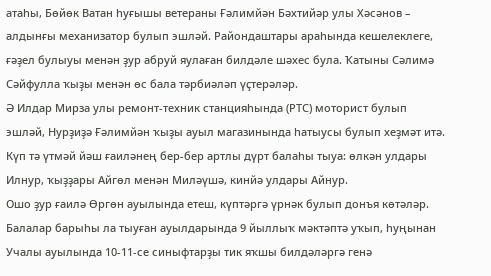атаһы, Бөйөк Ватан һуғышы ветераны Ғәлимйән Бәхтийәр улы Хәсәнов – алдынғы механизатор булып эшләй. Райондаштары араһында кешелеклеге, ғәҙел булыуы менән ҙур абруй яулаған билдәле шәхес була. Ҡатыны Сәлимә Сәйфулла ҡыҙы менән өс бала тәрбиәләп үҫтерәләр.
Ә Илдар Мирза улы ремонт-техник станцияһында (РТС) моторист булып эшләй, Нурҙиҙә Ғәлимйән ҡыҙы ауыл магазинында һатыусы булып хеҙмәт итә. Күп тә үтмәй йәш ғаиләнең бер-бер артлы дүрт балаһы тыуа: өлкән улдары Илнур, ҡыҙҙары Айгөл менән Миләүшә, кинйә улдары Айнур.
Ошо ҙур ғаилә Өргөн ауылында етеш, күптәргә үрнәк булып донъя көтәләр. Балалар барыһы ла тыуған ауылдарында 9 йыллыҡ мәктәптә уҡып, һуңынан Учалы ауылында 10-11-се синыфтарҙы тик яҡшы билдәләргә генә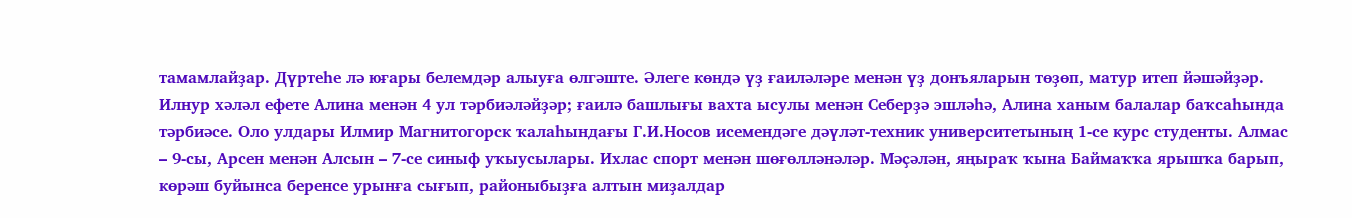тамамлайҙар. Дүртеһе лә юғары белемдәр алыуға өлгәште. Әлеге көндә үҙ ғаиләләре менән үҙ донъяларын төҙөп, матур итеп йәшәйҙәр.
Илнур хәләл ефете Алина менән 4 ул тәрбиәләйҙәр; ғаилә башлығы вахта ысулы менән Себерҙә эшләһә, Алина ханым балалар баҡсаһында тәрбиәсе. Оло улдары Илмир Магнитогорск ҡалаһындағы Г.И.Носов исемендәге дәүләт-техник университетының 1-се курс студенты. Алмас – 9-сы, Арсен менән Алсын – 7-се синыф уҡыусылары. Ихлас спорт менән шөғөлләнәләр. Мәҫәлән, яңыраҡ ҡына Баймаҡҡа ярышҡа барып, көрәш буйынса беренсе урынға сығып, районыбыҙға алтын миҙалдар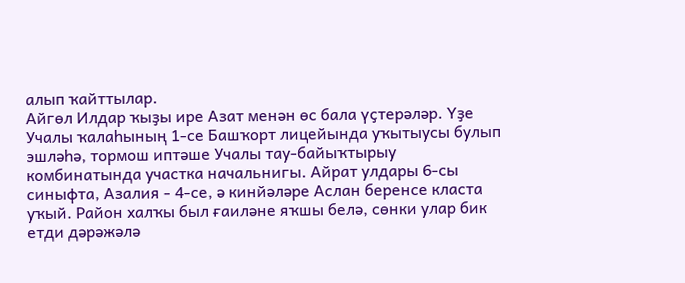алып ҡайттылар.
Айгөл Илдар ҡыҙы ире Азат менән өс бала үҫтерәләр. Үҙе Учалы ҡалаһының 1-се Башҡорт лицейында уҡытыусы булып эшләһә, тормош иптәше Учалы тау-байыҡтырыу комбинатында участка начальнигы. Айрат улдары 6-сы синыфта, Азалия - 4-се, ә кинйәләре Аслан беренсе класта уҡый. Район халҡы был ғаиләне яҡшы белә, сөнки улар бик етди дәрәжәлә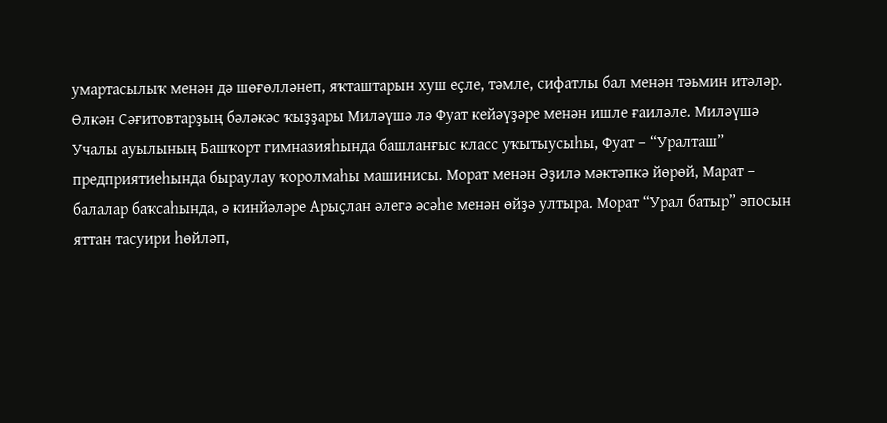умартасылыҡ менән дә шөғөлләнеп, яҡташтарын хуш еҫле, тәмле, сифатлы бал менән тәьмин итәләр.
Өлкән Сәғитовтарҙың бәләкәс ҡыҙҙары Миләүшә лә Фуат кейәүҙәре менән ишле ғаиләле. Миләүшә Учалы ауылының Башҡорт гимназияһында башланғыс класс уҡытыусыһы, Фуат – “Уралташ” предприятиеһында быраулау ҡоролмаһы машинисы. Морат менән Әҙилә мәктәпкә йөрөй, Марат – балалар баҡсаһында, ә кинйәләре Арыҫлан әлегә әсәһе менән өйҙә ултыра. Морат “Урал батыр” эпосын яттан тасуири һөйләп,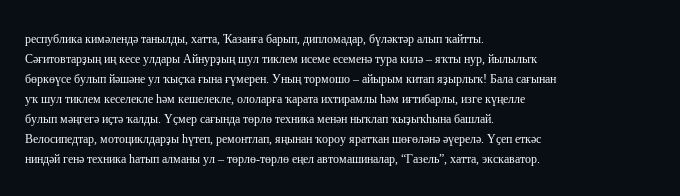республика кимәлендә танылды, хатта, Ҡазанға барып, дипломадар, бүләктәр алып ҡайтты.
Сәғитовтарҙың иң кесе улдары Айнурҙың шул тиклем исеме есеменә тура килә – яҡты нур, йылылыҡ бөркөүсе булып йәшәне ул ҡыҫҡа ғына ғүмерен. Уның тормошо – айырым китап яҙырлыҡ! Бала сағынан уҡ шул тиклем кеселекле һәм кешелекле, ололарға ҡарата ихтирамлы һәм иғтибарлы, изге күңелле булып мәңгегә иҫтә ҡалды. Үҫмер сағында төрлө техника менән ныҡлап ҡыҙыҡһына башлай. Велосипедтар, мотоциклдарҙы һүтеп, ремонтлап, яңынан ҡороу яратҡан шөғөләнә әүерелә. Үҫеп еткәс ниндәй генә техника һатып алманы ул – төрлө-төрлө еңел автомашиналар, “Газель”, хатта, экскаватор.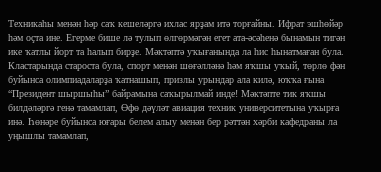Техникаһы менән һәр саҡ кешеләргә ихлас ярҙам итә торғайны. Ифрат эшһөйәр һәм оҫта ине. Егерме бише лә тулып өлгөрмәгән егет ата-әсәһенә бынамын тигән ике ҡатлы йорт та һалып бирҙе. Мәктәптә уҡығанында ла һис һынатмаған була. Кластарында староста була, спорт менән шөғәлләнә һәм яҡшы уҡый, төрлө фән буйынса олимпиадаларҙа ҡатнашып, призлы урындар ала килә, юҡҡа ғына “Президент шыршыһы” байрамына саҡырылмай инде! Мәктәпте тик яҡшы билдәләргә генә тамамлап, Өфө дәүләт авиация техник университетына уҡырға инә. Һөнәре буйынса юғары белем алыу менән бер рәттән хәрби кафедраны ла уңышлы тамамлап,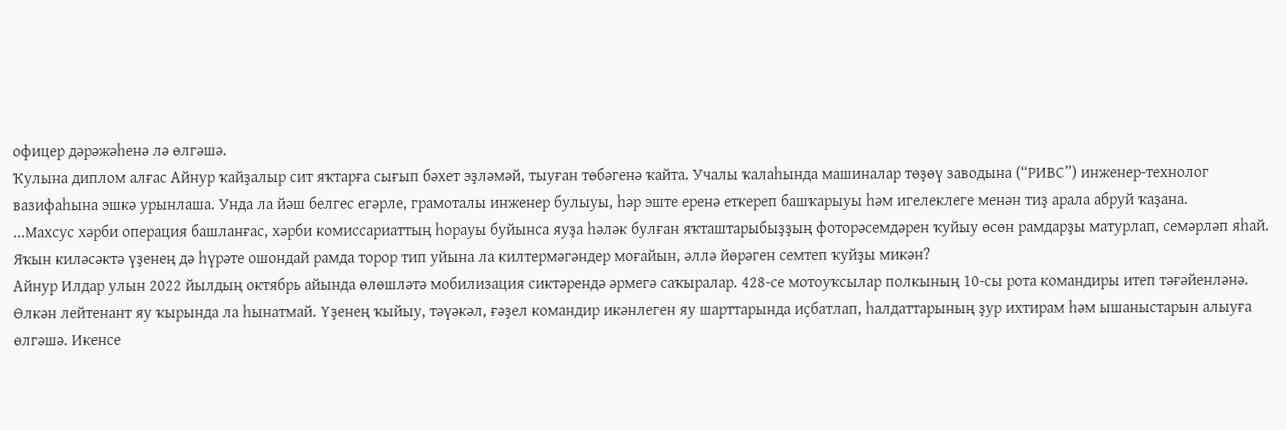офицер дәрәжәһенә лә өлгәшә.
Ҡулына диплом алғас Айнур ҡайҙалыр сит яҡтарға сығып бәхет эҙләмәй, тыуған төбәгенә ҡайта. Учалы ҡалаһында машиналар төҙөү заводына (“РИВС”) инженер-технолог вазифаһына эшкә урынлаша. Унда ла йәш белгес егәрле, грамоталы инженер булыуы, һәр эште еренә еткереп башҡарыуы һәм игелеклеге менән тиҙ арала абруй ҡаҙана.
...Махсус хәрби операция башланғас, хәрби комиссариаттың һорауы буйынса яуҙа һәләк булған яҡташтарыбыҙҙың фоторәсемдәрен ҡуйыу өсөн рамдарҙы матурлап, семәрләп яһай. Яҡын киләсәктә үҙенең дә һүрәте ошондай рамда торор тип уйына ла килтермәгәндер моғайын, әллә йөрәген семтеп ҡуйҙы микән?
Айнур Илдар улын 2022 йылдың октябрь айында өлөшләтә мобилизация сиктәрендә әрмегә саҡыралар. 428-се мотоуҡсылар полкының 10-сы рота командиры итеп тәғәйенләнә. Өлкән лейтенант яу ҡырында ла һынатмай. Үҙенең ҡыйыу, тәүәкәл, ғәҙел командир икәнлеген яу шарттарында иҫбатлап, һалдаттарының ҙур ихтирам һәм ышаныстарын алыуға өлгәшә. Икенсе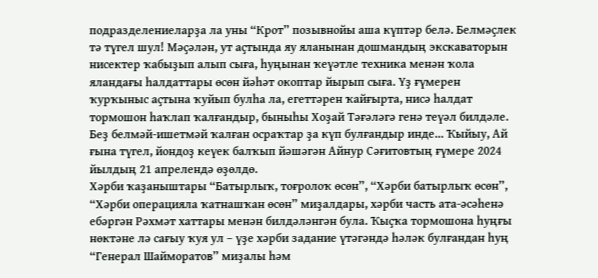подразделениеларҙа ла уны “Крот” позывнойы аша күптәр белә. Белмәҫлек тә түгел шул! Мәҫәлән, ут аҫтында яу яланынан дошмандың экскаваторын нисектер ҡабыҙып алып сыға, һуңынан ҡеүәтле техника менән ҡола яландағы һалдаттары өсөн йәһәт окоптар йырып сыға. Үҙ ғүмерен ҡурҡыныс аҫтына ҡуйып булһа ла, егеттәрен ҡайғырта, нисә һалдат тормошон һаҡлап ҡалғандыр, быныһы Хоҙай Тәғәләгә генә теүәл билдәле.
Беҙ белмәй-ишетмәй ҡалған осраҡтар ҙа күп булғандыр инде... Ҡыйыу, Ай ғына түгел, йондоҙ кеүек балҡып йәшәгән Айнур Сәғитовтың ғүмере 2024 йылдың 21 апрелендә өҙөлдө.
Хәрби ҡаҙаныштары “Батырлыҡ, тоғролоҡ өсөн”, “Хәрби батырлыҡ өсөн”, “Хәрби операцияла ҡатнашҡан өсөн” миҙалдары, хәрби часть ата-әсәһенә ебәргән Рәхмәт хаттары менән билдәләнгән була. Ҡыҫҡа тормошона һуңғы нөктәне лә сағыу ҡуя ул – үҙе хәрби задание үтәгәндә һәләк булғандан һуң “Генерал Шайморатов” миҙалы һәм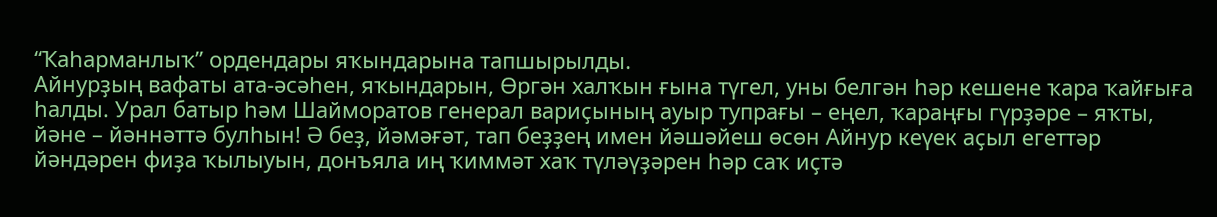“Ҡаһарманлыҡ” ордендары яҡындарына тапшырылды.
Айнурҙың вафаты ата-әсәһен, яҡындарын, Өргән халҡын ғына түгел, уны белгән һәр кешене ҡара ҡайғыға һалды. Урал батыр һәм Шайморатов генерал вариҫының ауыр тупрағы – еңел, ҡараңғы гүрҙәре – яҡты, йәне – йәннәттә булһын! Ә беҙ, йәмәғәт, тап беҙҙең имен йәшәйеш өсөн Айнур кеүек аҫыл егеттәр йәндәрен фиҙа ҡылыуын, донъяла иң ҡиммәт хаҡ түләүҙәрен һәр саҡ иҫтә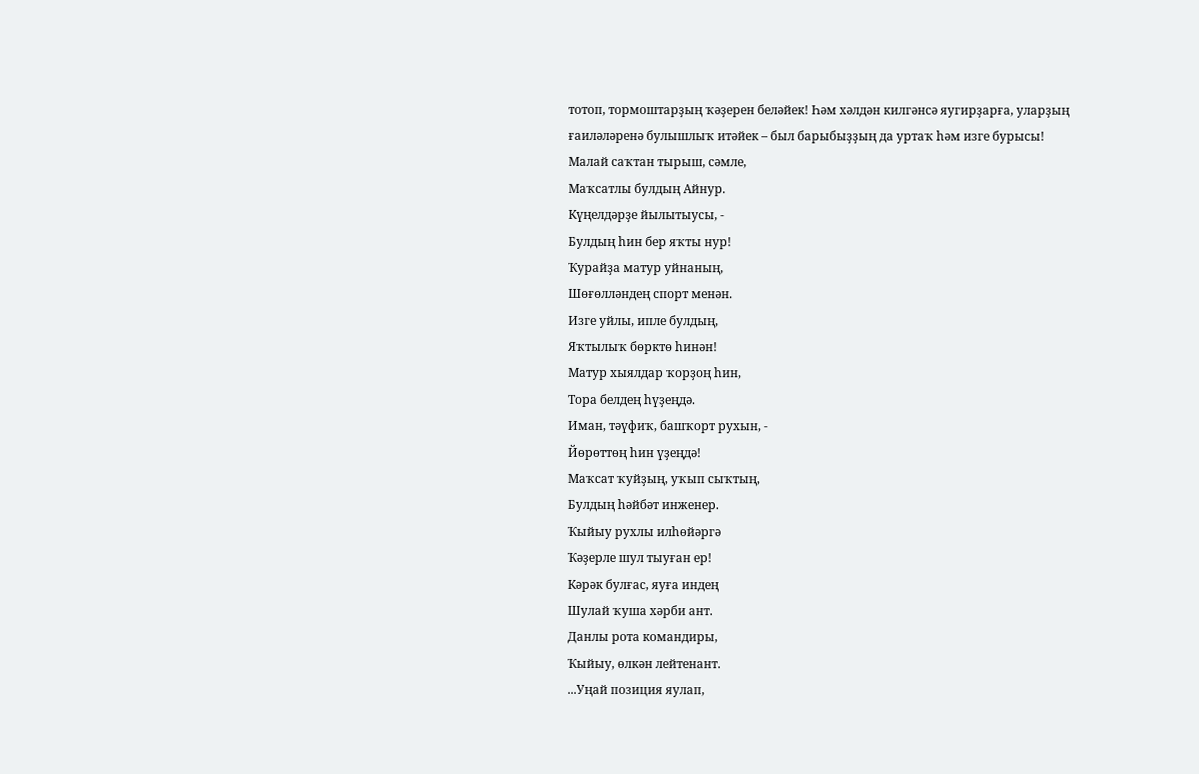тотоп, тормоштарҙың ҡәҙерен беләйек! Һәм хәлдән килгәнсә яугирҙарға, уларҙың ғаиләләренә булышлыҡ итәйек – был барыбыҙҙың да уртаҡ һәм изге бурысы!
Малай саҡтан тырыш, сәмле,
Маҡсатлы булдың Айнур.
Күңелдәрҙе йылытыусы, -
Булдың һин бер яҡты нур!
Ҡурайҙа матур уйнаның,
Шөғөлләндең спорт менән.
Изге уйлы, ипле булдың,
Яҡтылыҡ бөрктө һинән!
Матур хыялдар ҡорҙоң һин,
Тора белдең һүҙеңдә.
Иман, тәүфиҡ, башҡорт рухын, -
Йөрөттөң һин үҙеңдә!
Маҡсат ҡуйҙың, уҡып сыҡтың,
Булдың һәйбәт инженер.
Ҡыйыу рухлы илһөйәргә
Ҡәҙерле шул тыуған ер!
Кәрәк булғас, яуға индең
Шулай ҡуша хәрби ант.
Данлы рота командиры,
Ҡыйыу, өлкән лейтенант.
...Уңай позиция яулап,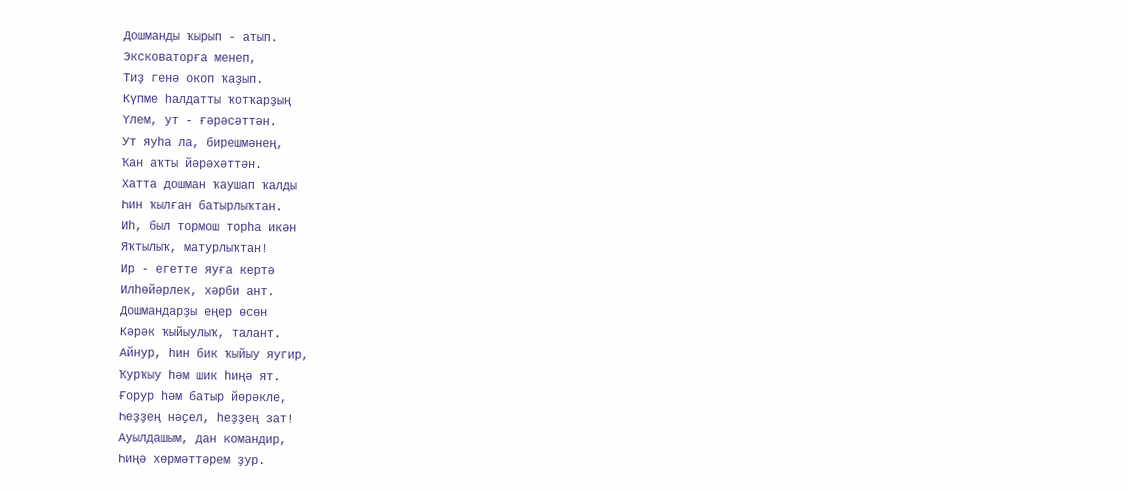Дошманды ҡырып - атып.
Эксковаторға менеп,
Тиҙ генә окоп ҡаҙып.
Күпме һалдатты ҡотҡарҙың
Үлем, ут - ғәрәсәттән.
Ут яуһа ла, бирешмәнең,
Ҡан аҡты йәрәхәттән.
Хатта дошман ҡаушап ҡалды
Һин ҡылған батырлыҡтан.
Иһ, был тормош торһа икән
Яҡтылыҡ, матурлыҡтан!
Ир - егетте яуға кертә
Илһөйәрлек, хәрби ант.
Дошмандарҙы еңер өсөн
Кәрәк ҡыйыулыҡ, талант.
Айнур, һин бик ҡыйыу яугир,
Ҡурҡыу һәм шик һиңә ят.
Ғорур һәм батыр йөрәкле,
Һеҙҙең нәҫел, һеҙҙең зат!
Ауылдашым, дан командир,
Һиңә хөрмәттәрем ҙур.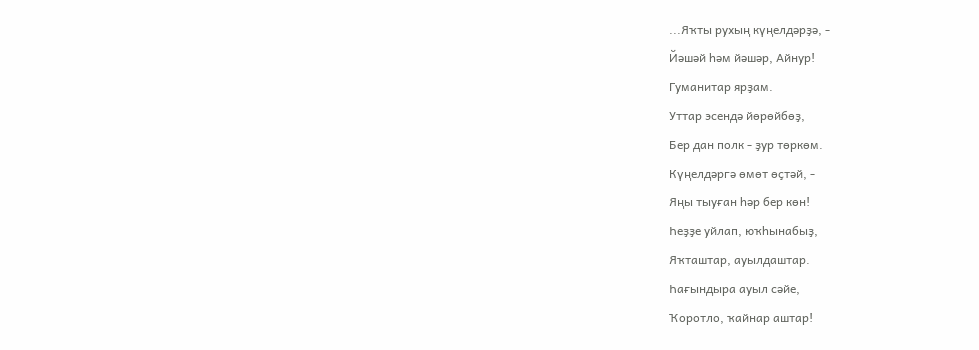...Яҡты рухың күңелдәрҙә, -
Йәшәй һәм йәшәр, Айнур!
Гуманитар ярҙам.
Уттар эсендә йөрөйбөҙ,
Бер дан полк - ҙур төркөм.
Күңелдәргә өмөт өҫтәй, -
Яңы тыуған һәр бер көн!
Һеҙҙе уйлап, юҡһынабыҙ,
Яҡташтар, ауылдаштар.
Һағындыра ауыл сәйе,
Ҡоротло, ҡайнар аштар!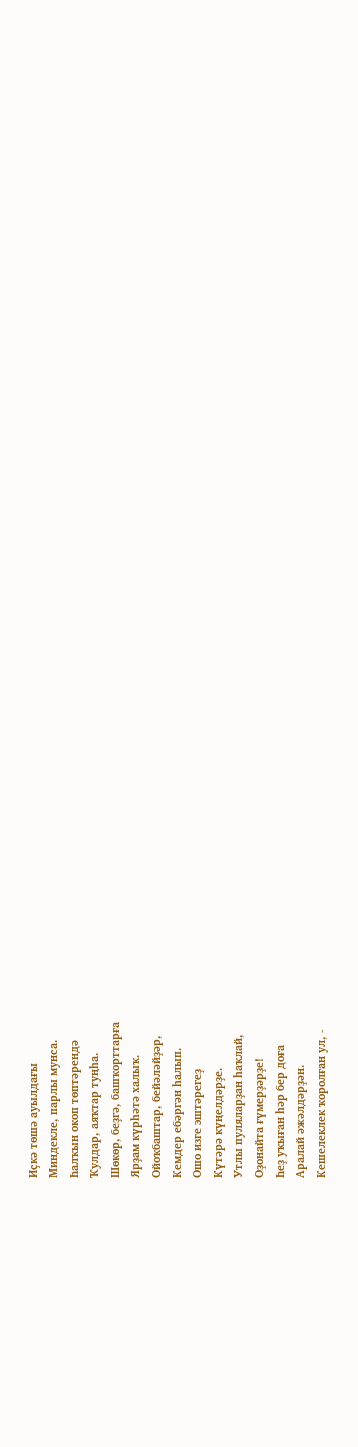Иҫкә төшә ауылдағы
Миндекле, парлы мунса.
Һалҡын окоп төптәрендә
Ҡулдар, аяҡтар туңһа.
Шөкөр, беҙгә, башҡорттарға
Ярҙам күрһәтә халыҡ.
Ойоҡбаштар, бейәләйҙәр,
Кемдер ебәргән һалып.
Ошо изге эштәрегеҙ
Күтәрә күңелдәрҙе.
Утлы пуляларҙан һаҡлай,
Оҙонайта ғүмерҙәрҙе!
Һеҙ уҡыған һәр бер доға
Аралай әжәлдәрҙән.
Кешелеклек ҡоролған ул, -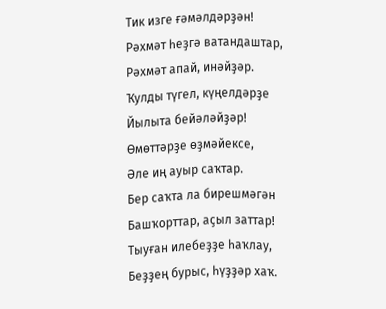Тик изге ғәмәлдәрҙән!
Рәхмәт һеҙгә ватандаштар,
Рәхмәт апай, инәйҙәр.
Ҡулды түгел, күңелдәрҙе
Йылыта бейәләйҙәр!
Өмөттәрҙе өҙмәйексе,
Әле иң ауыр саҡтар.
Бер саҡта ла бирешмәгән
Башҡорттар, аҫыл заттар!
Тыуған илебеҙҙе һаҡлау,
Беҙҙең бурыс, һүҙҙәр хаҡ.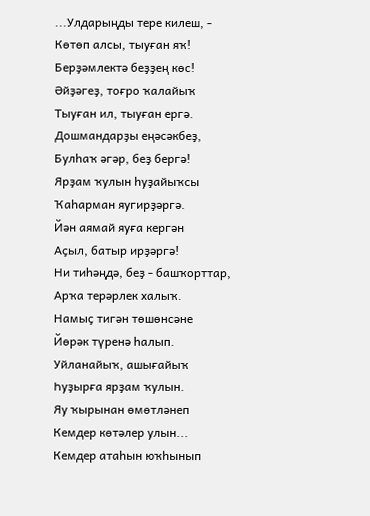...Улдарыңды тере килеш, -
Көтөп алсы, тыуған яҡ!
Берҙәмлектә беҙҙең көс!
Әйҙәгеҙ, тоғро ҡалайыҡ
Тыуған ил, тыуған ергә.
Дошмандарҙы еңәсәкбеҙ,
Булһаҡ әгәр, беҙ бергә!
Ярҙам ҡулын һуҙайыҡсы
Ҡаһарман яугирҙәргә.
Йән аямай яуға кергән
Аҫыл, батыр ирҙәргә!
Ни тиһәңдә, беҙ - башҡорттар,
Арҡа терәрлек халыҡ.
Намыҫ тигән төшөнсәне
Йөрәк түренә һалып.
Уйланайыҡ, ашығайыҡ
Һуҙырға ярҙам ҡулын.
Яу ҡырынан өмөтләнеп
Кемдер көтәлер улын...
Кемдер атаһын юҡһынып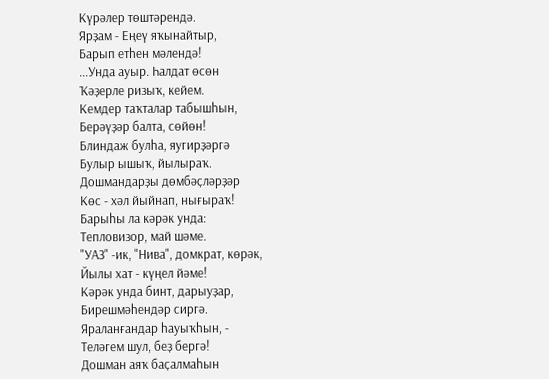Күрәлер төштәрендә.
Ярҙам - Еңеү яҡынайтыр,
Барып етһен мәлендә!
...Унда ауыр. Һалдат өсөн
Ҡәҙерле ризыҡ, кейем.
Кемдер таҡталар табышһын,
Берәүҙәр балта, сөйөн!
Блиндаж булһа, яугирҙәргә
Булыр ышыҡ, йылыраҡ.
Дошмандарҙы дөмбәҫләрҙәр
Көс - хәл йыйнап, нығыраҡ!
Барыһы ла кәрәк унда:
Тепловизор, май шәме.
"УАЗ" -ик, "Нива", домкрат, көрәк,
Йылы хат - күңел йәме!
Кәрәк унда бинт, дарыуҙар,
Бирешмәһендәр сиргә.
Яраланғандар һауыҡһын, -
Теләгем шул, беҙ бергә!
Дошман аяҡ баҫалмаһын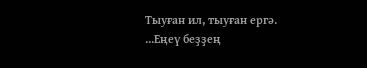Тыуған ил, тыуған ергә.
...Еңеү беҙҙең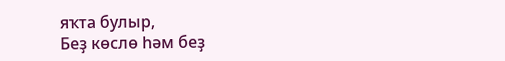яҡта булыр,
Беҙ көслө һәм беҙ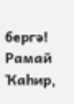бергә!
Рамай Ҡаһир,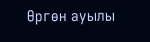Өргөн ауылы